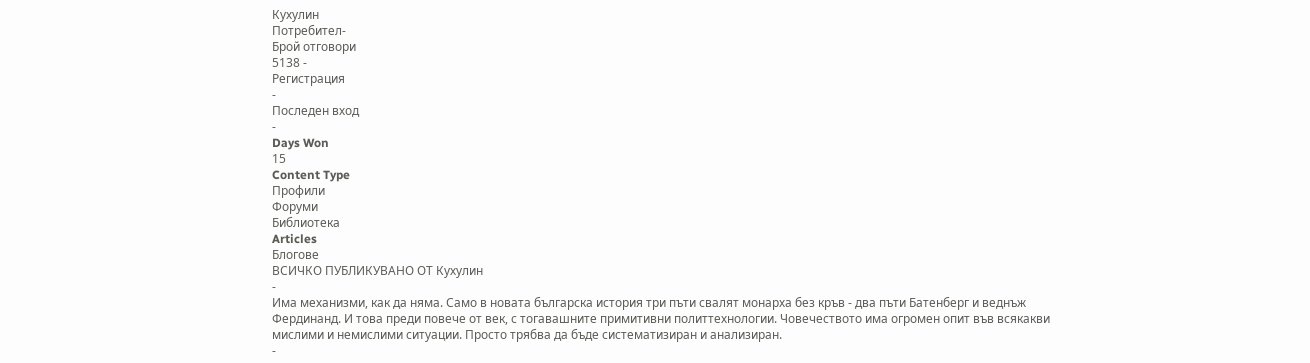Кухулин
Потребител-
Брой отговори
5138 -
Регистрация
-
Последен вход
-
Days Won
15
Content Type
Профили
Форуми
Библиотека
Articles
Блогове
ВСИЧКО ПУБЛИКУВАНО ОТ Кухулин
-
Има механизми, как да няма. Само в новата българска история три пъти свалят монарха без кръв - два пъти Батенберг и веднъж Фердинанд. И това преди повече от век, с тогавашните примитивни политтехнологии. Човечеството има огромен опит във всякакви мислими и немислими ситуации. Просто трябва да бъде систематизиран и анализиран.
-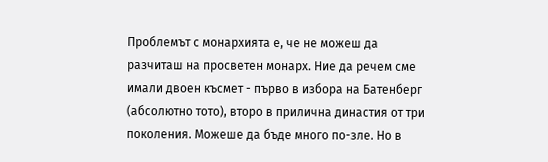Проблемът с монархията е, че не можеш да разчиташ на просветен монарх. Ние да речем сме имали двоен късмет - първо в избора на Батенберг (абсолютно тото), второ в прилична династия от три поколения. Можеше да бъде много по-зле. Но в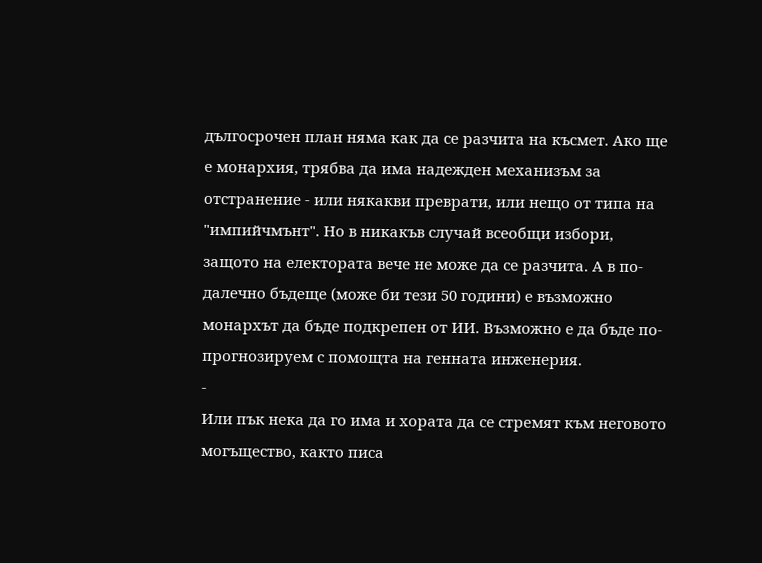дългосрочен план няма как да се разчита на късмет. Ако ще е монархия, трябва да има надежден механизъм за отстранение - или някакви преврати, или нещо от типа на "импийчмънт". Но в никакъв случай всеобщи избори, защото на електората вече не може да се разчита. А в по-далечно бъдеще (може би тези 50 години) е възможно монархът да бъде подкрепен от ИИ. Възможно е да бъде по-прогнозируем с помощта на генната инженерия.
-
Или пък нека да го има и хората да се стремят към неговото могъщество, както писа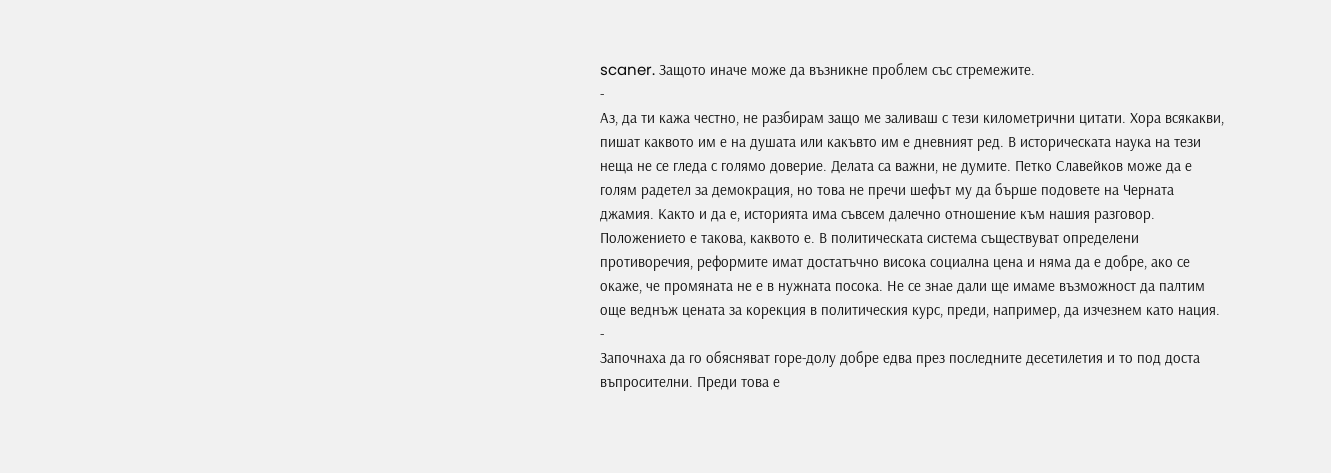scaner. Защото иначе може да възникне проблем със стремежите.
-
Аз, да ти кажа честно, не разбирам защо ме заливаш с тези километрични цитати. Хора всякакви, пишат каквото им е на душата или какъвто им е дневният ред. В историческата наука на тези неща не се гледа с голямо доверие. Делата са важни, не думите. Петко Славейков може да е голям радетел за демокрация, но това не пречи шефът му да бърше подовете на Черната джамия. Както и да е, историята има съвсем далечно отношение към нашия разговор. Положението е такова, каквото е. В политическата система съществуват определени противоречия, реформите имат достатъчно висока социална цена и няма да е добре, ако се окаже, че промяната не е в нужната посока. Не се знае дали ще имаме възможност да палтим още веднъж цената за корекция в политическия курс, преди, например, да изчезнем като нация.
-
Започнаха да го обясняват горе-долу добре едва през последните десетилетия и то под доста въпросителни. Преди това е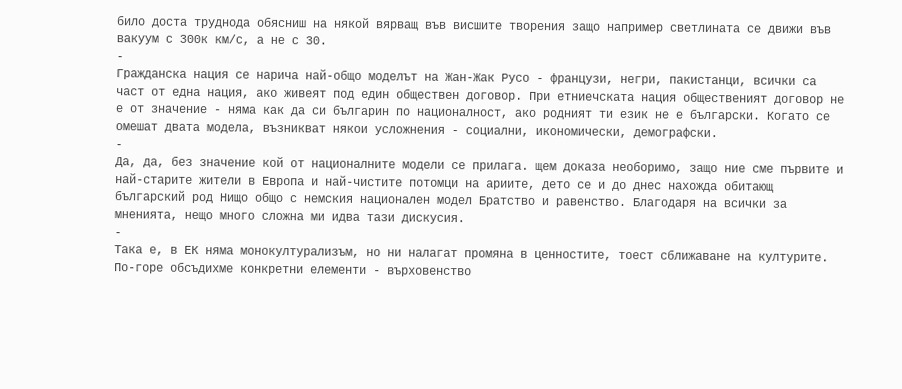било доста труднода обясниш на някой вярващ във висшите творения защо например светлината се движи във вакуум с 300к км/с, а не с 30.
-
Гражданска нация се нарича най-общо моделът на Жан-Жак Русо - французи, негри, пакистанци, всички са част от една нация, ако живеят под един обществен договор. При етниечската нация общественият договор не е от значение - няма как да си българин по националност, ако родният ти език не е български. Когато се омешат двата модела, възникват някои усложнения - социални, икономически, демографски.
-
Да, да, без значение кой от националните модели се прилага. щем доказа необоримо, защо ние сме първите и най-старите жители в Европа и най-чистите потомци на ариите, дето се и до днес нахожда обитающ българский род Нищо общо с немския национален модел Братство и равенство. Благодаря на всички за мненията, нещо много сложна ми идва тази дискусия.
-
Така е, в ЕК няма монокултурализъм, но ни налагат промяна в ценностите, тоест сближаване на културите. По-горе обсъдихме конкретни елементи - върховенство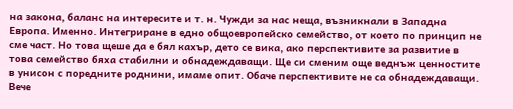на закона, баланс на интересите и т. н. Чужди за нас неща, възникнали в Западна Европа. Именно. Интегриране в едно общоевропейско семейство, от което по принцип не сме част. Но това щеше да е бял кахър, дето се вика, ако перспективите за развитие в това семейство бяха стабилни и обнадеждаващи. Ще си сменим още веднъж ценностите в унисон с поредните роднини, имаме опит. Обаче перспективите не са обнадеждаващи. Вече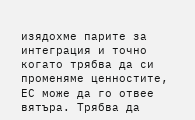изядохме парите за интеграция и точно когато трябва да си променяме ценностите, ЕС може да го отвее вятъра. Трябва да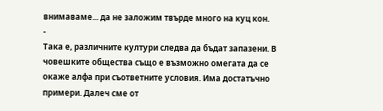внимаваме... да не заложим твърде много на куц кон.
-
Така е, различните култури следва да бъдат запазени. В човешките общества също е възможно омегата да се окаже алфа при съответните условия. Има достатъчно примери. Далеч сме от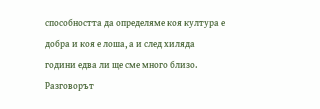способността да определяме коя култура е добра и коя е лоша, а и след хиляда години едва ли ще сме много близо. Разговорът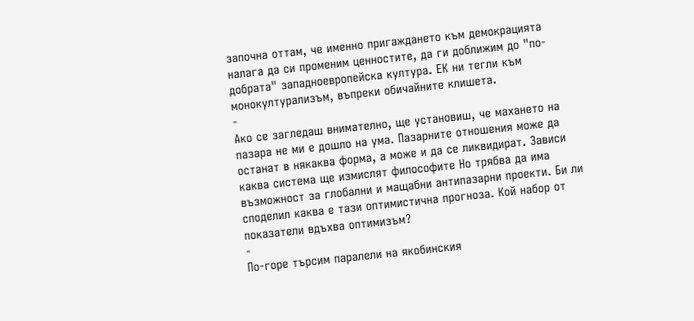започна оттам, че именно пригаждането към демокрацията налага да си променим ценностите, да ги доближим до "по-добрата" западноевропейска култура. ЕК ни тегли към монокултурализъм, въпреки обичайните клишета.
-
Ако се загледаш внимателно, ще установиш, че махането на пазара не ми е дошло на ума. Пазарните отношения може да останат в някаква форма, а може и да се ликвидират. Зависи каква система ще измислят философите Но трябва да има възможност за глобални и мащабни антипазарни проекти. Би ли споделил каква е тази оптимистична прогноза. Кой набор от показатели вдъхва оптимизъм?
-
По-горе търсим паралели на якобинския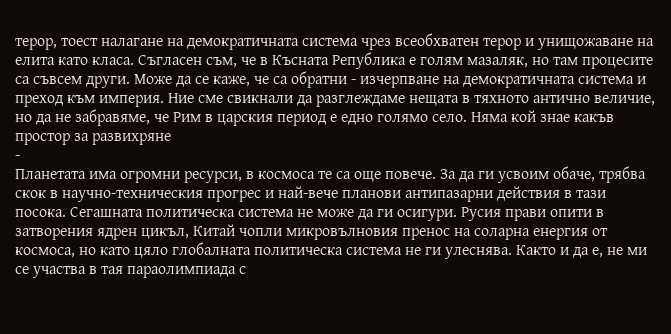терор, тоест налагане на демократичната система чрез всеобхватен терор и унищожаване на елита като класа. Съгласен съм, че в Късната Република е голям мазаляк, но там процесите са съвсем други. Може да се каже, че са обратни - изчерпване на демократичната система и преход към империя. Ние сме свикнали да разглеждаме нещата в тяхното антично величие, но да не забравяме, че Рим в царския период е едно голямо село. Няма кой знае какъв простор за развихряне
-
Планетата има огромни ресурси, в космоса те са още повече. За да ги усвоим обаче, трябва скок в научно-техническия прогрес и най-вече планови антипазарни действия в тази посока. Сегашната политическа система не може да ги осигури. Русия прави опити в затворения ядрен цикъл, Китай чопли микровълновия пренос на соларна енергия от космоса, но като цяло глобалната политическа система не ги улеснява. Както и да е, не ми се участва в тая параолимпиада с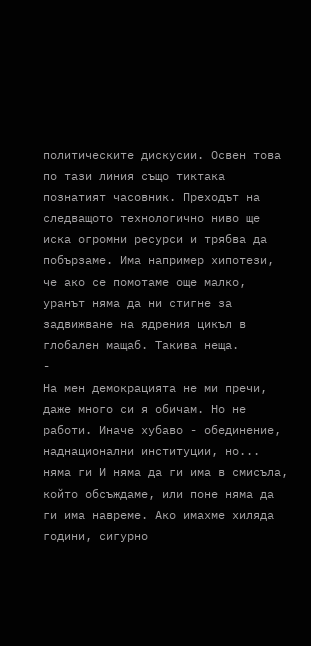политическите дискусии. Освен това по тази линия също тиктака познатият часовник. Преходът на следващото технологично ниво ще иска огромни ресурси и трябва да побързаме. Има например хипотези, че ако се помотаме още малко, уранът няма да ни стигне за задвижване на ядрения цикъл в глобален мащаб. Такива неща.
-
На мен демокрацията не ми пречи, даже много си я обичам. Но не работи. Иначе хубаво - обединение, наднационални институции, но... няма ги И няма да ги има в смисъла, който обсъждаме, или поне няма да ги има навреме. Ако имахме хиляда години, сигурно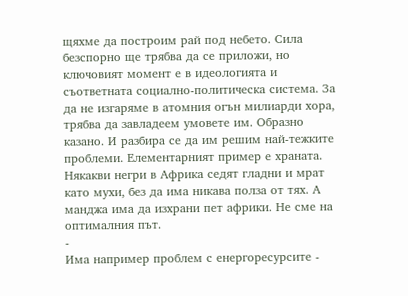щяхме да построим рай под небето. Сила безспорно ще трябва да се приложи, но ключовият момент е в идеологията и съответната социално-политическа система. За да не изгаряме в атомния огън милиарди хора, трябва да завладеем умовете им. Образно казано. И разбира се да им решим най-тежките проблеми. Елементарният пример е храната. Някакви негри в Африка седят гладни и мрат като мухи, без да има никава полза от тях. А манджа има да изхрани пет африки. Не сме на оптималния път.
-
Има например проблем с енергоресурсите -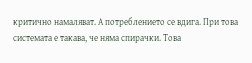критично намаляват. А потреблението се вдига. При това системата е такава, че няма спирачки. Това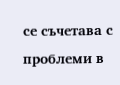се съчетава с проблеми в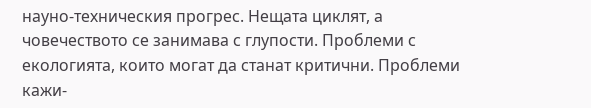науно-техническия прогрес. Нещата циклят, а човечеството се занимава с глупости. Проблеми с екологията, които могат да станат критични. Проблеми кажи-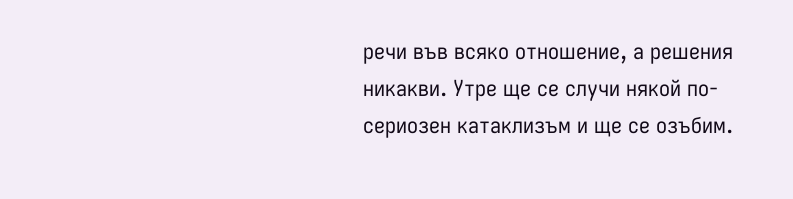речи във всяко отношение, а решения никакви. Утре ще се случи някой по-сериозен катаклизъм и ще се озъбим.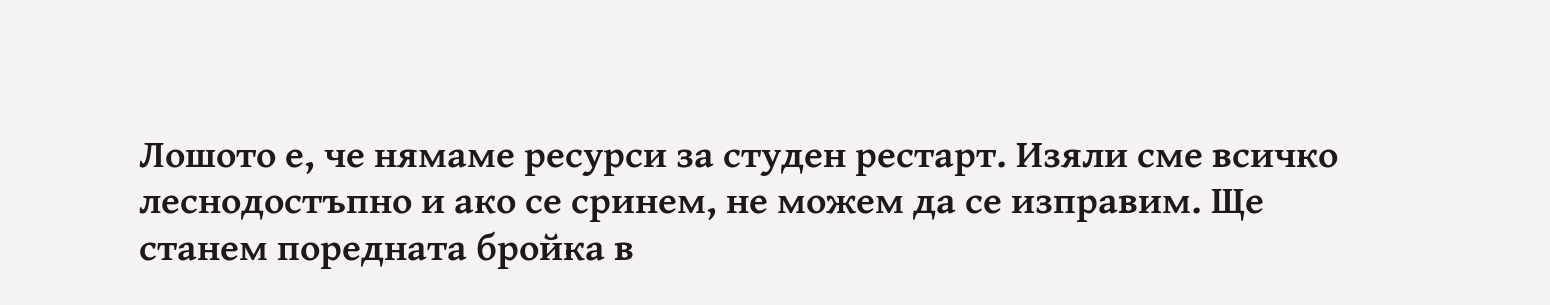Лошото е, че нямаме ресурси за студен рестарт. Изяли сме всичко леснодостъпно и ако се сринем, не можем да се изправим. Ще станем поредната бройка в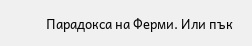Парадокса на Ферми. Или пък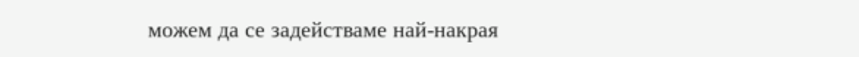можем да се задействаме най-накрая